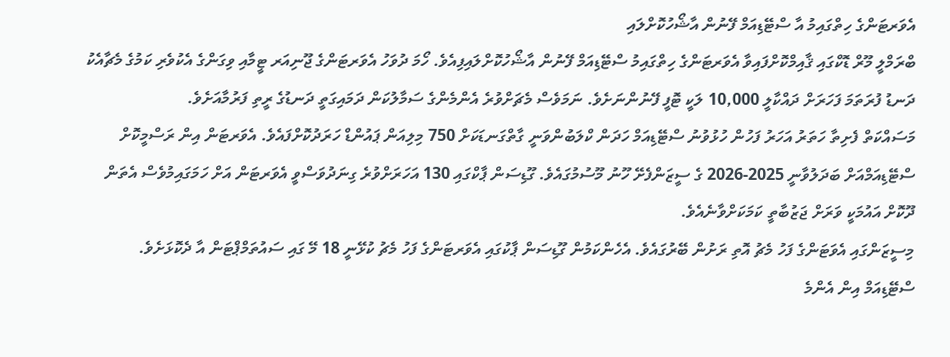އެވަރޓަންގެ ހިތްގައިމު އާ ސްޓޭޑިއަމް ފޭނުން އާޝޯހުކޮށްލައި
ބްރަމްލީ މޫރް ޑޮކްގައި ޤާއިމްކޮށްފައިވާ އެވަރޓަންގެ ހިތްގައިމު ސްޓޭޑިއަމް ފޭނުން އާޝޯހުކޮށްލައިފިއެވެ. ހޯމަ ދުވަހު އެވަރޓަންގެ ޖޫނިއަރ ޓީމާއި ވިގަންގެ އެކުވެރި ކަމުގެ މެޗާއެކު ދަނޑު ފުރަތަމަ ފަހަރަށް ދައްކާލީ 10,000 ލަކީ ޓޮފީ ފޭނުންނަށެވެ. ނަމަވެސް މެޗަށްވުރެ އެންމެންގެ ސަމާލުކަން ދަމައިގަތީ ދަނޑުގެ ރީތި ފަރުމާއަށެވެ.
މަސައްކަތް ފެށިތާ ހަތަރު އަހަރު ފަހުން ހުޅުވުނު ސްޓޭޑިއަމް ހަދަން ކްލަބުންވަނީ ގާތްގަނޑަކަށް 750 މިލިއަން ޕައުންޑް ހަރަދުކޮށްފައެވެ. އެވަރޓަން އިން ރަސްމީކޮށް ސްޓޭޑިއަމްއަށް ބަދަލުވާނީ 2025-2026 ގެ ސީޒަންފެށޭ ހޫނު މޫސުމުގައެވެ. ގޫޑިސަން ޕާކްގައި 130 އަހަރަށްވުރެ ގިނަދުވަސްވީ އެވަރޓަން އަށް ހަމަގައިމުވެސް އެތަން ދޫކޮށް އައުމަކީ ވަރަށް ޖަޒުބާތީ ކަމަކަށްވާނެއެވެ.
މިސީޒަންގައި އެވަޓަންގެ ފަހު މެޗު އޮތި ރަށުން ބޭރުގައެވެ. އެހެންކަމުން ގޫޑިސަން ޕާކުގައި އެވަރޓަންގެ ފަހު މެޗު ކުޅޭނީ 18 މޭ ގައި ސައުތަމްޕްޓަން އާ ދެކޮޅަށެވެ.
ސްޓޭޑިއަމް އިން އެންމެ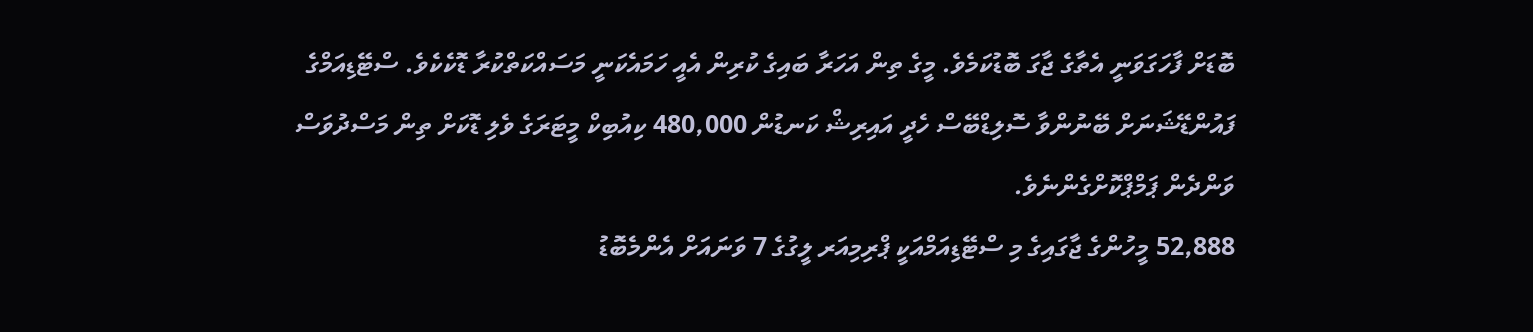ބޮޑަށް ފާހަގަވަނީ އެތާގެ ޖާގަ ބޮޑުކަމެވެ. މީގެ ތިން އަހަރާ ބައިގެ ކުރިން އެއީ ހަމައެކަނީ މަސައްކަތްކުރާ ޑޮކެކެވެ. ސްޓޭޑިއަމްގެ ފައުންޑޭޝަނަށް ބޭނުންވާ ސޮލިޑްބޭސް ހެދީ އައިރިޝް ކަނޑުން 480,000 ކިއުބިކް މީޓަރަގެ ވެލި ޑޮކަށް ތިން މަސްދުވަސް ވަންދެން ޕަމްޕްކޮށްގެންނެވެ.
52,888 މީހުންގެ ޖާގައިގެ މި ސްޓޭޑިއަމްއަކީ ޕްރިމިއަރ ލީގުގެ 7 ވަނައަށް އެންމެބޮޑު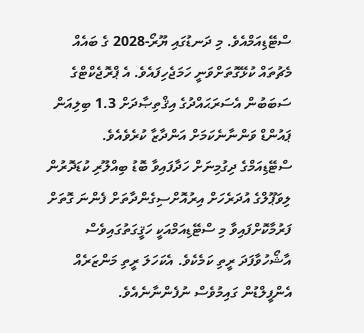ސްޓޭޑިއަމްއެވެ. މި ދަނޑުގައި ޔޫރޯ-2028 ގެ ބައެއް މެޗުތައް ކުޅޭގޮތަށްވަނީ ހަމަޖެހިފައެވެ. އެ ޕްރޮޖެކްޓްގެ ސަބަބުން އެސަރަޙައްދުގެ އިޤްތިޞާދަށް 1.3 ބިލިއަން ޕައުންޑް ވަންނާނެކަމަށް އަންދާޒާ ކުރެވެއެވެ.
ސްޓޭޑިއަމްގެ ދިގުމިނަށް ހަދާފައިވާ ބޮޑު ބިއްލޫރި ކުޑަދޮރުން ލިވަޕޫލްގެ އުދަރެހަށް އިރުއޮށްސިގެންދާތަށް ފެންނަ ގޮތަށް ފަރުމާކޮށްފައިވާ މި ސްޓޭޑިއަމްއަކީ ހަޤީގަތުގައިވެސް އާޝޯހުވާފަދަ ރީތި ކަމެކެވެ. އެކަހަލަ ރީތި މަންޒަރެއް އެންފީލްޑުން ގައިމުވެސް ނުފެންނާނެއެވެ.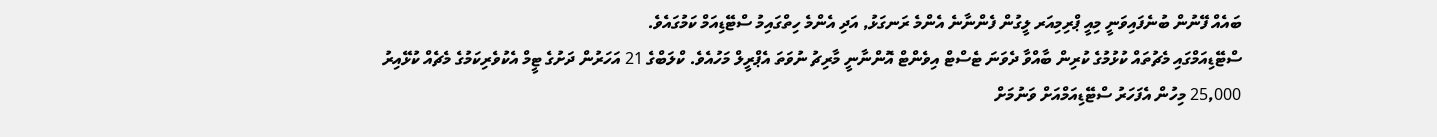ބައެއް ފޭނުން ބުނެފައިވަނީ މިއީ ޕްރިމިއަރ ލީގުން ފެންނާނެ އެންމެ ރަނގަޅު, އަދި އެންމެ ހިތްގައިމު ސްޓޭޑިއަމް ކަމުގައެވެ.
ސްޓޭޑިއަމްގައި މެޗުތައް ކުޅުމުގެ ކުރިން ބާއްވާ ދެވަނަ ޓެސްޓް އިވެންޓް އޮންނާނީ މާރިޗު ނުވަތަ އެޕްރީލް މަހުއެވެ. ކްލަބްގެ 21 އަހަރުން ދަށުގެ ޓީމް އެކުވެރިކަމުގެ މެޗެއް ކުޅޭއިރު 25,000 މިހުން އެފަހަރު ސްޓޭޑިއަމްއަށް ވަނުމަށް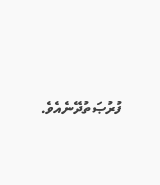ފުރުޞަތުދޭނެއެވެ.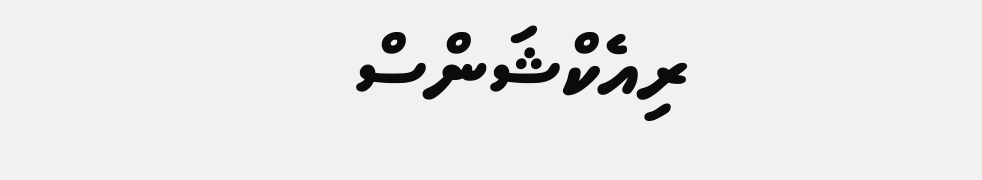ރިއެކްޝަންސް